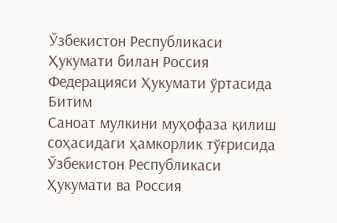Ўзбекистон Республикаси Ҳукумати билан Россия Федерацияси Ҳукумати ўртасида
Битим
Саноат мулкини муҳофаза қилиш соҳасидаги ҳамкорлик тўғрисида
Ўзбекистон Республикаси Ҳукумати ва Россия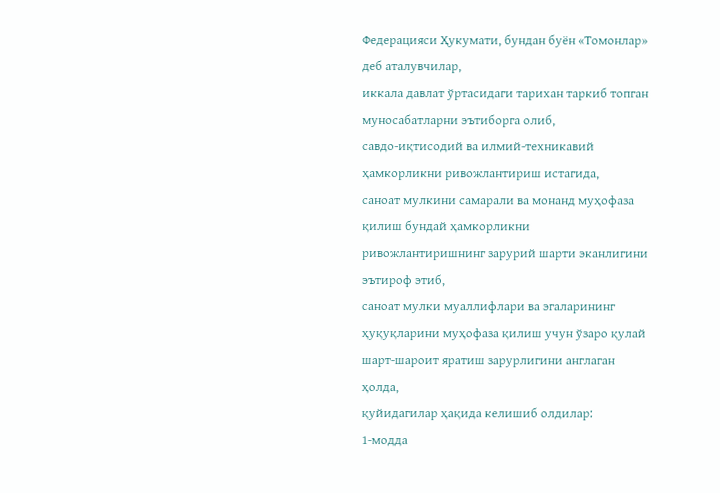Федерацияси Ҳукумати, бундан буён «Томонлар» деб аталувчилар,
иккала давлат ўртасидаги тарихан таркиб топган муносабатларни эътиборга олиб,
савдо-иқтисодий ва илмий-техникавий ҳамкорликни ривожлантириш истагида,
саноат мулкини самарали ва монанд муҳофаза қилиш бундай ҳамкорликни ривожлантиришнинг зарурий шарти эканлигини эътироф этиб,
саноат мулки муаллифлари ва эгаларининг ҳуқуқларини муҳофаза қилиш учун ўзаро қулай шарт-шароит яратиш зарурлигини англаган ҳолда,
қуйидагилар ҳақида келишиб олдилар:
1-модда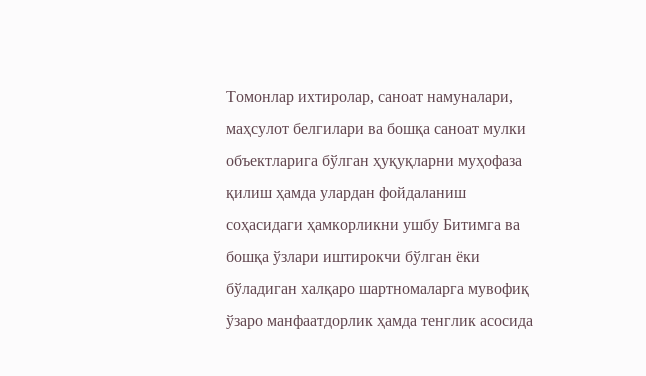Томонлар ихтиролар, саноат намуналари, маҳсулот белгилари ва бошқа саноат мулки объектларига бўлган ҳуқуқларни муҳофаза қилиш ҳамда улардан фойдаланиш соҳасидаги ҳамкорликни ушбу Битимга ва бошқа ўзлари иштирокчи бўлган ёки бўладиган халқаро шартномаларга мувофиқ ўзаро манфаатдорлик ҳамда тенглик асосида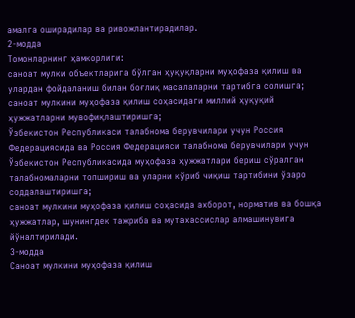амалга оширадилар ва ривожлантирадилар.
2-модда
Томонларнинг ҳамкорлиги:
саноат мулки объектларига бўлган ҳуқуқларни муҳофаза қилиш ва улардан фойдаланиш билан боғлиқ масалаларни тартибга солишга;
саноат мулкини муҳофаза қилиш соҳасидаги миллий ҳуқуқий ҳужжатларни мувофиқлаштиришга;
Ўзбекистон Республикаси талабнома берувчилари учун Россия Федерациясида ва Россия Федерацияси талабнома берувчилари учун Ўзбекистон Республикасида муҳофаза ҳужжатлари бериш сўралган талабномаларни топшириш ва уларни кўриб чиқиш тартибини ўзаро соддалаштиришга;
саноат мулкини муҳофаза қилиш соҳасида ахборот, норматив ва бошқа ҳужжатлар, шунингдек тажриба ва мутахассислар алмашинувига йўналтирилади.
3-модда
Саноат мулкини муҳофаза қилиш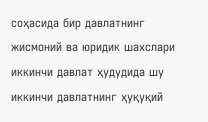соҳасида бир давлатнинг жисмоний ва юридик шахслари иккинчи давлат ҳудудида шу иккинчи давлатнинг ҳуқуқий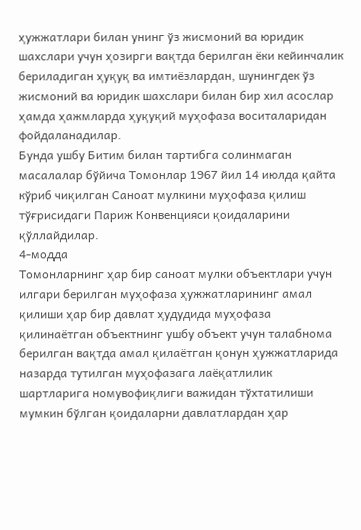ҳужжатлари билан унинг ўз жисмоний ва юридик шахслари учун ҳозирги вақтда берилган ёки кейинчалик бериладиган ҳуқуқ ва имтиёзлардан, шунингдек ўз жисмоний ва юридик шахслари билан бир хил асослар ҳамда ҳажмларда ҳуқуқий муҳофаза воситаларидан фойдаланадилар.
Бунда ушбу Битим билан тартибга солинмаган масалалар бўйича Томонлар 1967 йил 14 июлда қайта кўриб чиқилган Саноат мулкини муҳофаза қилиш тўғрисидаги Париж Конвенцияси қоидаларини қўллайдилар.
4-модда
Томонларнинг ҳар бир саноат мулки объектлари учун илгари берилган муҳофаза ҳужжатларининг амал қилиши ҳар бир давлат ҳудудида муҳофаза қилинаётган объектнинг ушбу объект учун талабнома берилган вақтда амал қилаётган қонун ҳужжатларида назарда тутилган муҳофазага лаёқатлилик шартларига номувофиқлиги важидан тўхтатилиши мумкин бўлган қоидаларни давлатлардан ҳар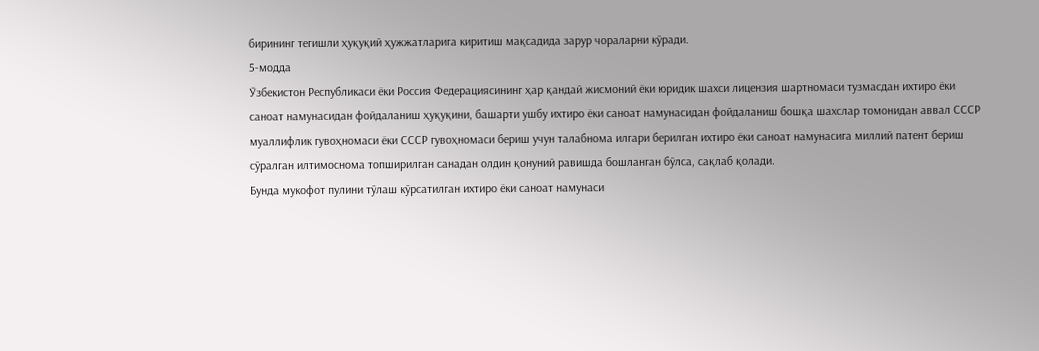бирининг тегишли ҳуқуқий ҳужжатларига киритиш мақсадида зарур чораларни кўради.
5-модда
Ўзбекистон Республикаси ёки Россия Федерациясининг ҳар қандай жисмоний ёки юридик шахси лицензия шартномаси тузмасдан ихтиро ёки саноат намунасидан фойдаланиш ҳуқуқини, башарти ушбу ихтиро ёки саноат намунасидан фойдаланиш бошқа шахслар томонидан аввал СССР муаллифлик гувоҳномаси ёки СССР гувоҳномаси бериш учун талабнома илгари берилган ихтиро ёки саноат намунасига миллий патент бериш сўралган илтимоснома топширилган санадан олдин қонуний равишда бошланган бўлса, сақлаб қолади.
Бунда мукофот пулини тўлаш кўрсатилган ихтиро ёки саноат намунаси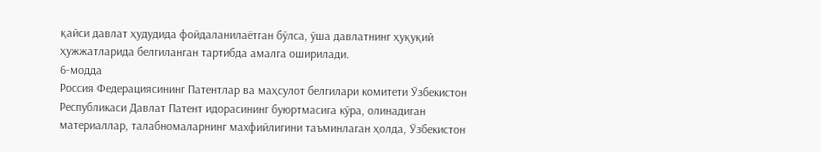қайси давлат ҳудудида фойдаланилаётган бўлса, ўша давлатнинг ҳуқуқий ҳужжатларида белгиланган тартибда амалга оширилади.
6-модда
Россия Федерациясининг Патентлар ва маҳсулот белгилари комитети Ўзбекистон Республикаси Давлат Патент идорасининг буюртмасига кўра, олинадиган материаллар, талабномаларнинг махфийлигини таъминлаган ҳолда, Ўзбекистон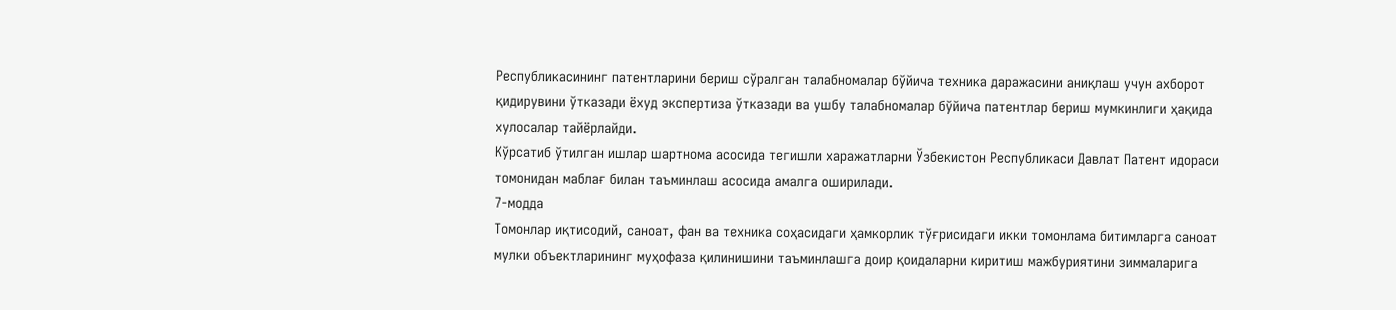Республикасининг патентларини бериш сўралган талабномалар бўйича техника даражасини аниқлаш учун ахборот қидирувини ўтказади ёхуд экспертиза ўтказади ва ушбу талабномалар бўйича патентлар бериш мумкинлиги ҳақида хулосалар тайёрлайди.
Кўрсатиб ўтилган ишлар шартнома асосида тегишли харажатларни Ўзбекистон Республикаси Давлат Патент идораси томонидан маблағ билан таъминлаш асосида амалга оширилади.
7-модда
Томонлар иқтисодий, саноат, фан ва техника соҳасидаги ҳамкорлик тўғрисидаги икки томонлама битимларга саноат мулки объектларининг муҳофаза қилинишини таъминлашга доир қоидаларни киритиш мажбуриятини зиммаларига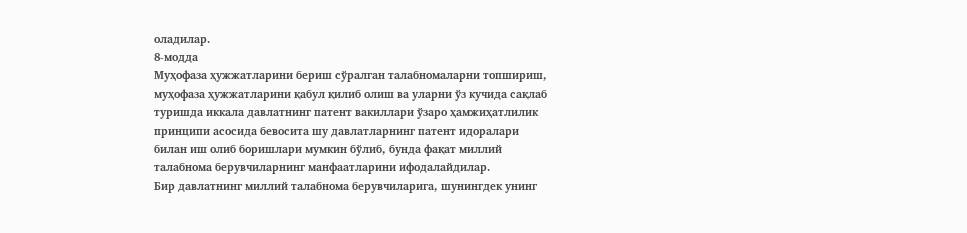оладилар.
8-модда
Муҳофаза ҳужжатларини бериш сўралган талабномаларни топшириш, муҳофаза ҳужжатларини қабул қилиб олиш ва уларни ўз кучида сақлаб туришда иккала давлатнинг патент вакиллари ўзаро ҳамжиҳатлилик принципи асосида бевосита шу давлатларнинг патент идоралари билан иш олиб боришлари мумкин бўлиб, бунда фақат миллий талабнома берувчиларнинг манфаатларини ифодалайдилар.
Бир давлатнинг миллий талабнома берувчиларига, шунингдек унинг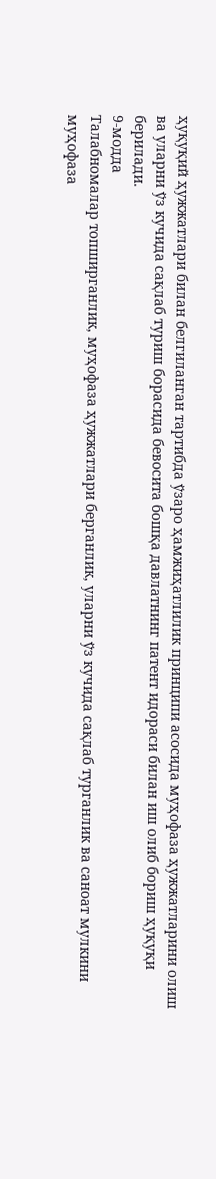ҳуқуқий ҳужжатлари билан белгиланган тартибда ўзаро ҳамжиҳатлилик принципи асосида муҳофаза ҳужжатларини олиш ва уларни ўз кучида сақлаб туриш борасида бевосита бошқа давлатнинг патент идораси билан иш олиб бориш ҳуқуқи берилади.
9-модда
Талабномалар топширганлик, муҳофаза ҳужжатлари берганлик, уларни ўз кучида сақлаб турганлик ва саноат мулкини муҳофаза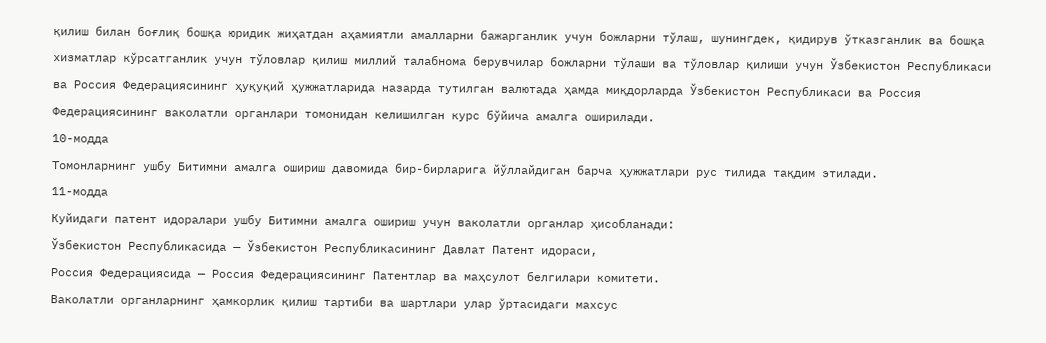қилиш билан боғлиқ бошқа юридик жиҳатдан аҳамиятли амалларни бажарганлик учун божларни тўлаш, шунингдек, қидирув ўтказганлик ва бошқа хизматлар кўрсатганлик учун тўловлар қилиш миллий талабнома берувчилар божларни тўлаши ва тўловлар қилиши учун Ўзбекистон Республикаси ва Россия Федерациясининг ҳуқуқий ҳужжатларида назарда тутилган валютада ҳамда миқдорларда Ўзбекистон Республикаси ва Россия Федерациясининг ваколатли органлари томонидан келишилган курс бўйича амалга оширилади.
10-модда
Томонларнинг ушбу Битимни амалга ошириш давомида бир-бирларига йўллайдиган барча ҳужжатлари рус тилида тақдим этилади.
11-модда
Куйидаги патент идоралари ушбу Битимни амалга ошириш учун ваколатли органлар ҳисобланади:
Ўзбекистон Республикасида — Ўзбекистон Республикасининг Давлат Патент идораси,
Россия Федерациясида — Россия Федерациясининг Патентлар ва маҳсулот белгилари комитети.
Ваколатли органларнинг ҳамкорлик қилиш тартиби ва шартлари улар ўртасидаги махсус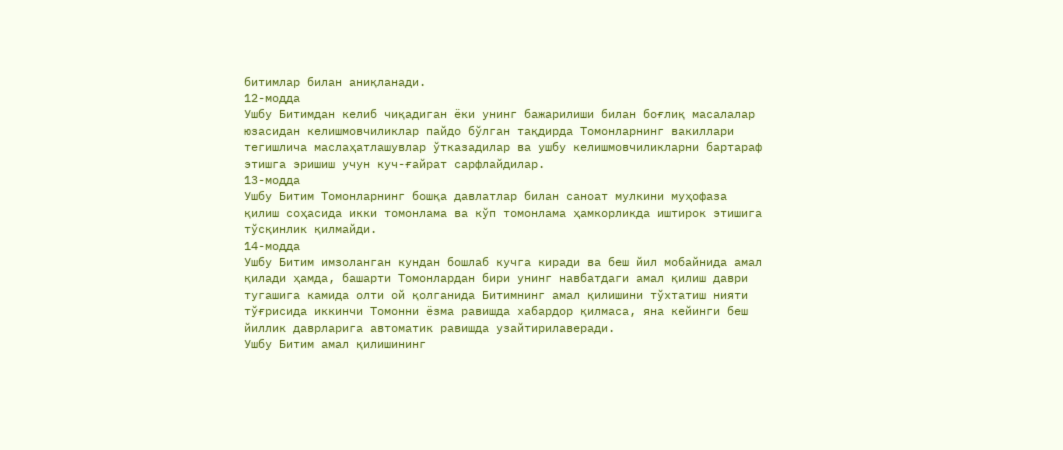битимлар билан аниқланади.
12-модда
Ушбу Битимдан келиб чиқадиган ёки унинг бажарилиши билан боғлиқ масалалар юзасидан келишмовчиликлар пайдо бўлган тақдирда Томонларнинг вакиллари тегишлича маслаҳатлашувлар ўтказадилар ва ушбу келишмовчиликларни бартараф этишга эришиш учун куч-ғайрат сарфлайдилар.
13-модда
Ушбу Битим Томонларнинг бошқа давлатлар билан саноат мулкини муҳофаза қилиш соҳасида икки томонлама ва кўп томонлама ҳамкорликда иштирок этишига тўсқинлик қилмайди.
14-модда
Ушбу Битим имзоланган кундан бошлаб кучга киради ва беш йил мобайнида амал қилади ҳамда, башарти Томонлардан бири унинг навбатдаги амал қилиш даври тугашига камида олти ой қолганида Битимнинг амал қилишини тўхтатиш нияти тўғрисида иккинчи Томонни ёзма равишда хабардор қилмаса, яна кейинги беш йиллик даврларига автоматик равишда узайтирилаверади.
Ушбу Битим амал қилишининг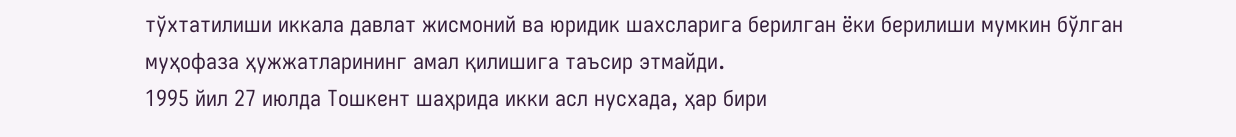тўхтатилиши иккала давлат жисмоний ва юридик шахсларига берилган ёки берилиши мумкин бўлган муҳофаза ҳужжатларининг амал қилишига таъсир этмайди.
1995 йил 27 июлда Тошкент шаҳрида икки асл нусхада, ҳар бири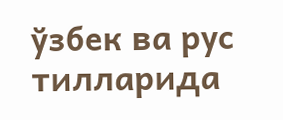ўзбек ва рус тилларида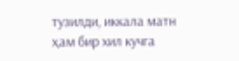тузилди, иккала матн ҳам бир хил кучга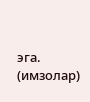эга.
(имзолар)